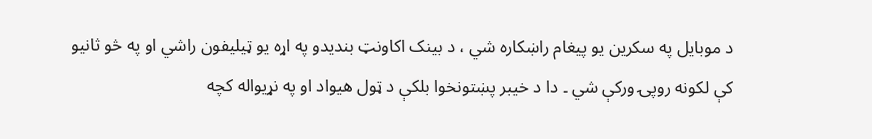د موبایل په سکرین یو پيغام راښکاره شي ، د بینک اکاونټ بنديدو په اړه يو ټيليفون راشي او په څو ثانيو کې لکونه روپۍ ورکې شي ۔ دا د خیبر پښتونخوا بلکې د ټول هيواد او په نړيواله کچه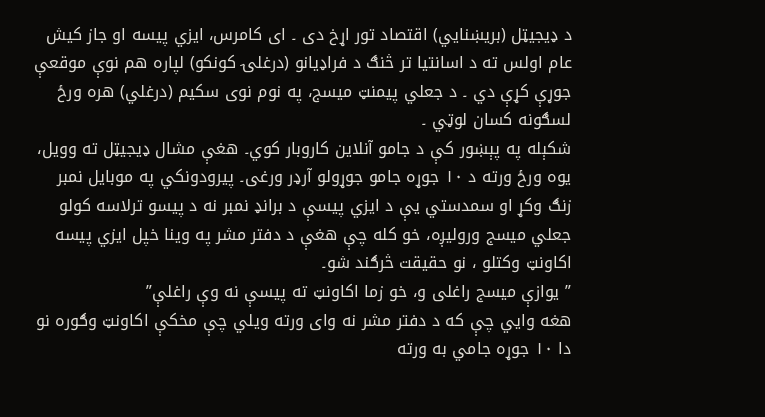د ډیجیټل (بريښنايي) اقتصاد تور اړخ دی ۔ ای کامرس، ایزي پیسه او جاز کیش عام اولس ته د اسانتیا تر څنګ د فراډیانو (درغلۍ کونکو) لپاره هم نوې موقعې جوړې کړې دي ۔ د جعلي پیمنټ میسج، په نوم نوی سکیم (درغلي) هره ورځ لسګونه کسان لوټي ۔
شکېله په پېښور کې د جامو آنلاین کاروبار کوي۔ هغې مشال ډیجیټل ته وویل، یوه ورځ ورته د ۱۰ جوړه جامو جوړولو آرډر ورغی۔ پیرودونکي په موبایل نمبر زنګ وکړ او سمدستي یې د ایزي پیسې د برانډ نمبر نه د پیسو ترلاسه کولو جعلي میسج ورولیږه، خو کله چې هغې د دفتر مشر په وینا خپل ایزي پیسه اکاونټ وکتلو ، نو حقیقت څرګند شو۔
” يوازې میسج راغلی و، خو زما اکاونټ ته پيسې نه وې راغلې”
هغه وايي چې که د دفتر مشر نه وای ورته ویلي چې مخکې اکاونټ وګوره نو دا ۱۰ جوړه جامي به ورته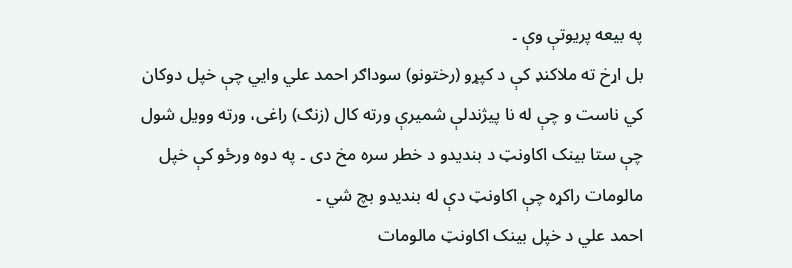په بيعه پريوتې وې ۔
بل اړخ ته ملاکنډ کې د کپړو (رختونو) سوداګر احمد علي وايي چې خپل دوکان کي ناست و چې له نا پیژندلې شمیرې ورته کال (زنګ) راغی، ورته وويل شول چې ستا بینک اکاونټ د بنديدو د خطر سره مخ دی ۔ په دوه ورځو کې خپل مالومات راکړه چې اکاونټ دې له بنديدو بچ شي ۔
احمد علي د خپل بينک اکاونټ مالومات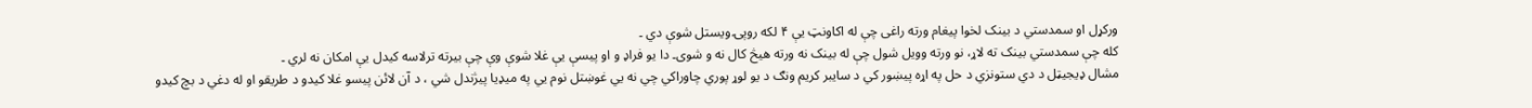ورکړل او سمدستي د بينک لخوا پيغام ورته راغی چې له اکاونټ يې ۴ لکه روپۍ ويستل شوې دي ۔
کله چې سمدستي بینک ته لاړ، نو ورته وویل شول چې له بینک نه ورته هیڅ کال نه و شوی۔ دا یو فراډ و او پیسې یې غلا شوې وې چې بيرته ترلاسه کيدل يې امکان نه لري ۔
مشال ډيجيټل د دي ستونزي د حل په اړه پيښور کي د سايبر کريم ونګ د يو لوړ پوري چاوراکي چي نه يي غوښتل نوم يي په ميډيا پيژندل شي ، د آن لائن پيسو غلا کيدو د طريقو او له دغي د بچ کيدو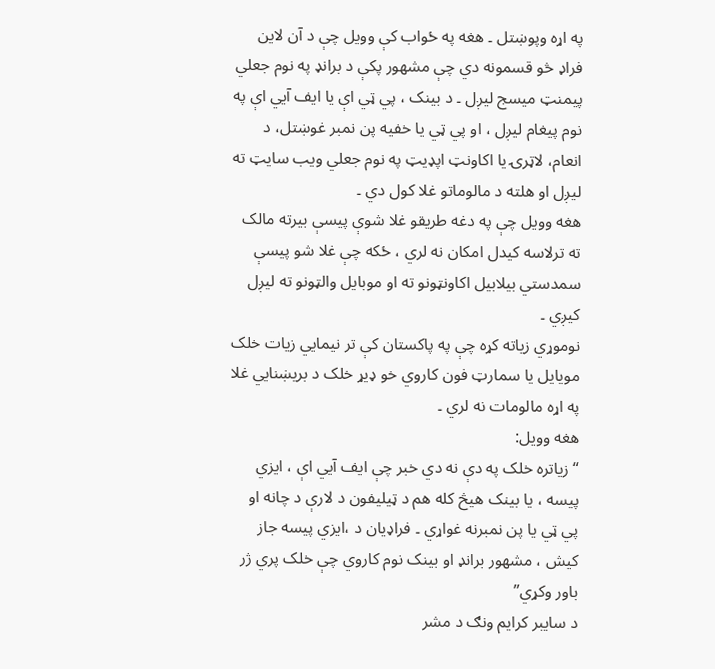په اړه وپوښتل ۔ هغه په ځواب کې وويل چې د آن لاين فراډ څو قسمونه دي چې مشهور پکې د برانډ په نوم جعلي پیمنټ میسج لیږل ۔ د بينک ، پي ټي اې يا ايف آيي اې په نوم پيغام ليږل ، او پي ټي يا خفيه پن نمبر غوښتل، د انعام، لاټرۍ یا اکاونټ اپډیټ په نوم جعلي ویب سایټ ته لیږل او هلته د مالوماتو غلا کول دي ۔
هغه وويل چې په دغه طريقو غلا شوې پيسې بيرته مالک ته ترلاسه کيدل امکان نه لري ، ځکه چې غلا شو پيسې سمدستي بيلابيل اکاونټونو ته او موبايل والټونو ته ليږل کيږي ۔
نوموړي زياته کړه چې په پاکستان کې تر نيمايي زيات خلک مويايل يا سمارټ فون کاروي خو ډيړ خلک د بريښنايي غلا په اړه مالومات نه لري ۔
هغه وويل:
“زياتره خلک په دې نه دي خبر چې ايف آيي اې ، ايزي پيسه ، يا بينک هيڅ کله هم د ټيليفون د لارې د چانه او پي ټي يا پن نمبرنه غواړي ۔ فراډیان د ،ایزي پیسه جاز کیش ، مشهور برانډ او بينک نوم کاروي چې خلک پري ژر باور وکړي”
د سایبر کرايم ونګ د مشر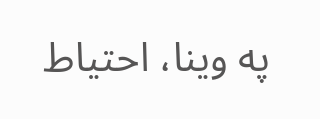په وینا، احتیاط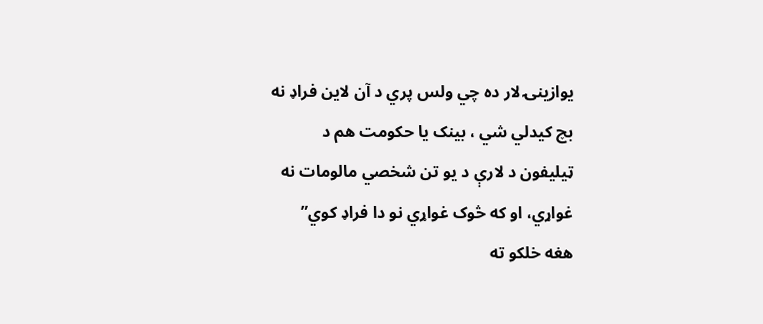یوازینۍ لار ده چي ولس پري د آن لاين فراډ نه بچ کيدلي شي ، بينک يا حکومت هم د ټيليفون د لارې د يو تن شخصي مالومات نه غواړي، او که څوک غواړي نو دا فراډ کوي”
هغه خلکو ته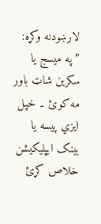لارښودنه وکړه:
” په میسج یا سکرین شاټ باور مه کوئ ۔ خپل ايزي پيسه يا بينک ايپليکيشن خلاص کړئ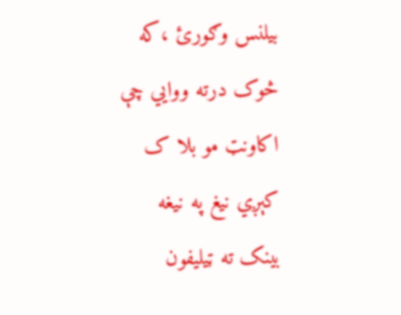بيلنس وګورئ ،که څوک درته ووایي چې اکاونټ مو بلا ک کېږي نيغ په نيغه بينک ته ټيليفون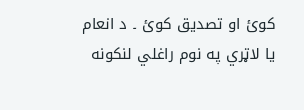کوئ او تصديق کوئ ۔ د انعام يا لاټري په نوم راغلي لنکونه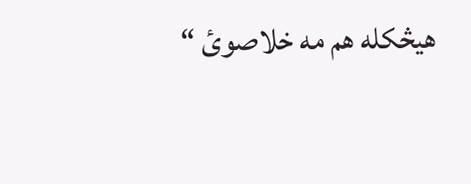هيڅکله هم مه خلاصوئ “